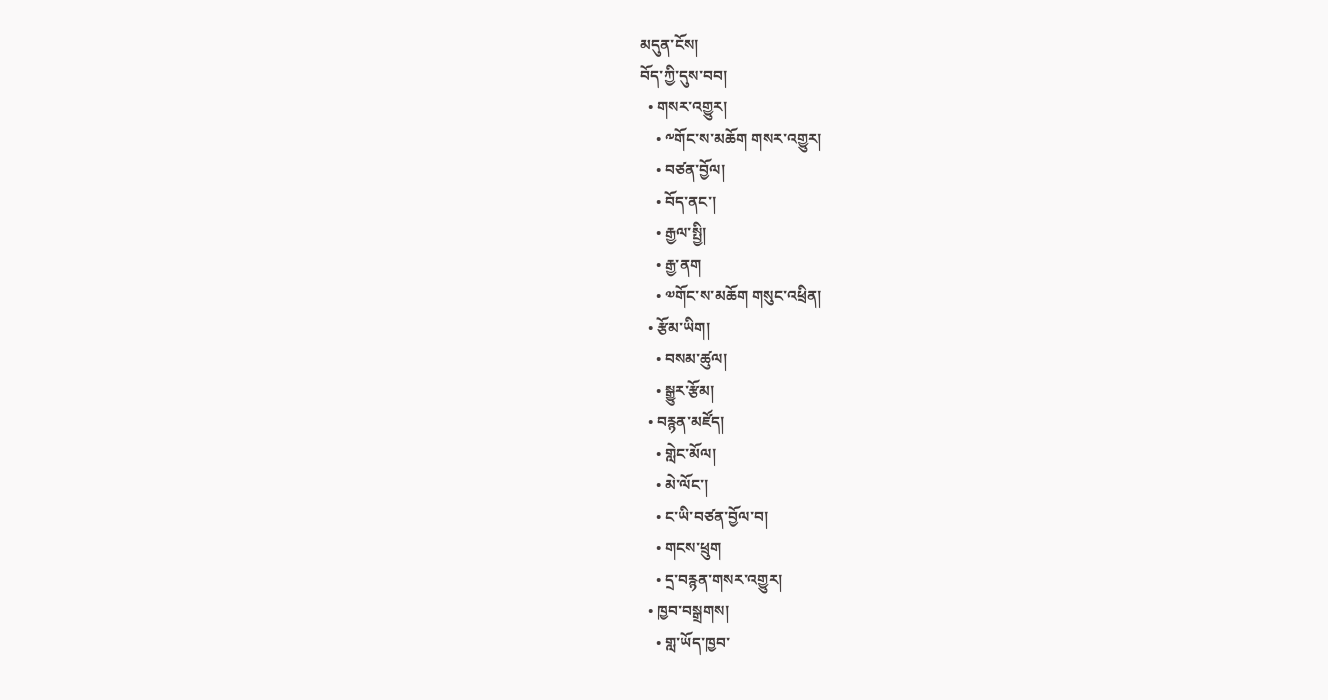མདུན་ངོས།
བོད་ཀྱི་དུས་བབ།
  • གསར་འགྱུར།
    • ༸གོང་ས་མཆོག གསར་འགྱུར།
    • བཙན་བྱོལ།
    • བོད་ནང་།
    • རྒྱལ་སྤྱི།
    • རྒྱ་ནག
    • ༧གོང་ས་མཆོག གསུང་འཕྲིན།
  • རྩོམ་ཡིག།
    • བསམ་ཚུལ།
    • སྒྱུར་རྩོམ།
  • བརྙན་མཛོད།
    • གླེང་མོལ།
    • མེ་ལོང་།
    • ང་ཡི་བཙན་བྱོལ་བ།
    • གངས་ཕྲུག
    • དྲ་བརྙན་གསར་འགྱུར།
  • ཁྱབ་བསྒྲགས།
    • གླ་ཡོད་ཁྱབ་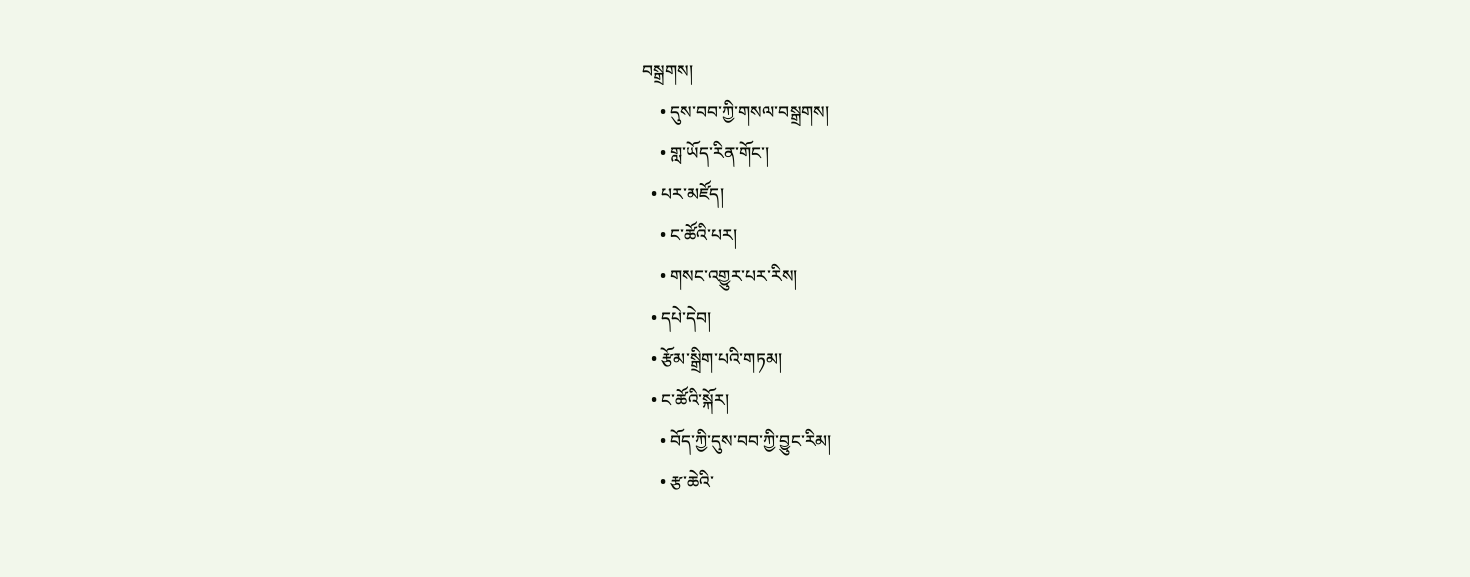བསྒྲགས།
    • དུས་བབ་ཀྱི་གསལ་བསྒྲགས།
    • གླ་ཡོད་རིན་གོང་།
  • པར་མཛོད།
    • ང་ཚོའི་པར།
    • གསང་འགྱུར་པར་རིས།
  • དཔེ་དེབ།
  • རྩོམ་སྒྲིག་པའི་གཏམ།
  • ང་ཚོའི་སྐོར།
    • བོད་ཀྱི་དུས་བབ་ཀྱི་བྱུང་རིམ།
    • རྩ་ཆེའི་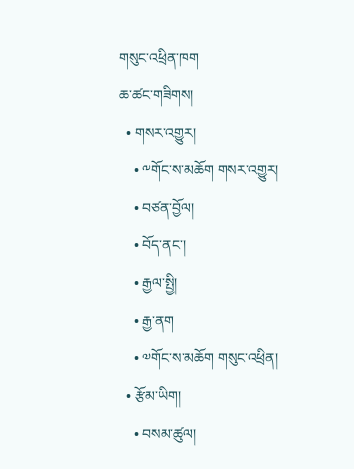གསུང་འཕྲིན་ཁག
ཆ་ཚང་གཟིགས།
  • གསར་འགྱུར།
    • ༸གོང་ས་མཆོག གསར་འགྱུར།
    • བཙན་བྱོལ།
    • བོད་ནང་།
    • རྒྱལ་སྤྱི།
    • རྒྱ་ནག
    • ༧གོང་ས་མཆོག གསུང་འཕྲིན།
  • རྩོམ་ཡིག།
    • བསམ་ཚུལ།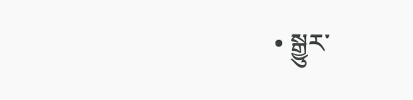• སྒྱུར་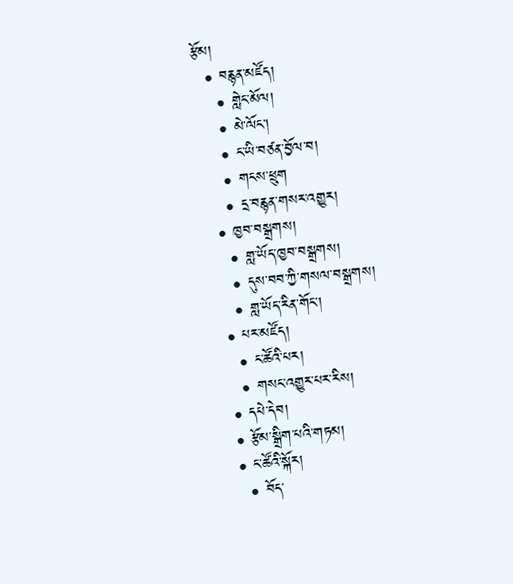རྩོམ།
  • བརྙན་མཛོད།
    • གླེང་མོལ།
    • མེ་ལོང་།
    • ང་ཡི་བཙན་བྱོལ་བ།
    • གངས་ཕྲུག
    • དྲ་བརྙན་གསར་འགྱུར།
  • ཁྱབ་བསྒྲགས།
    • གླ་ཡོད་ཁྱབ་བསྒྲགས།
    • དུས་བབ་ཀྱི་གསལ་བསྒྲགས།
    • གླ་ཡོད་རིན་གོང་།
  • པར་མཛོད།
    • ང་ཚོའི་པར།
    • གསང་འགྱུར་པར་རིས།
  • དཔེ་དེབ།
  • རྩོམ་སྒྲིག་པའི་གཏམ།
  • ང་ཚོའི་སྐོར།
    • བོད་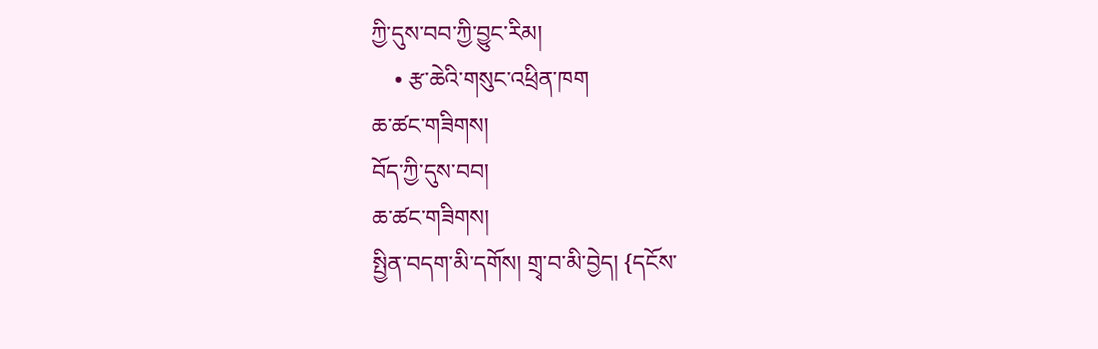ཀྱི་དུས་བབ་ཀྱི་བྱུང་རིམ།
    • རྩ་ཆེའི་གསུང་འཕྲིན་ཁག
ཆ་ཚང་གཟིགས།
བོད་ཀྱི་དུས་བབ།
ཆ་ཚང་གཟིགས།
སྤྱིན་བདག་མི་དགོས། གྲྭ་བ་མི་བྱེད། {དངོས་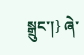སྒྲུང་།} ཞེ་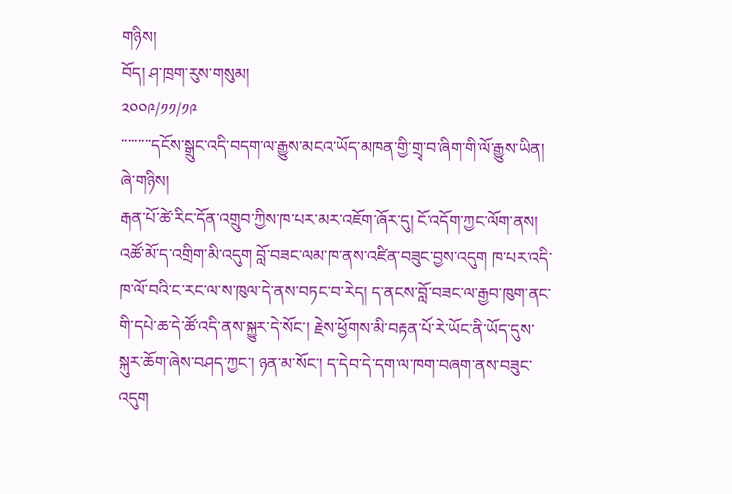གཉིས།
བོད། ཤ་ཁྲག་རུས་གསུམ།
༢༠༠༩/༡༡/༡༩
་་་་་་་་་དངོས་སྒྲུང་འདི་བདག་ལ་རྒྱུས་མངའ་ཡོད་མཁན་གྱི་གྲྭ་བ་ཞིག་གི་ལོ་རྒྱུས་ཡིན།
ཞེ་གཉིས།
རྒན་པོ་ཚེ་རིང་དོན་འགྲུབ་ཀྱིས་ཁ་པར་མར་འཇོག་ཞོར་དུ། ངོ་འདོག་ཀྱང་ལོག་ནས། འཚོ་མོ་ད་འགྲིག་མི་འདུག བློ་བཟང་ལམ་ཁ་ནས་འཛིན་བཟུང་བྱས་འདུག ཁ་པར་འདི་ཁ་ལོ་བའི་ང་རང་ལ་ས་ཁུལ་དེ་ནས་བཏང་བ་རེད། ད་ནངས་བློ་བཟང་ལ་རྒྱབ་ཁུག་ནང་གི་དཔེ་ཆ་དེ་ཚོ་འདི་ནས་སྐྱུར་དེ་སོང་། རྗེས་ཕྱོགས་མི་བརྟན་པོ་རེ་ཡོང་ནི་ཡོད་དུས་སྐུར་ཆོག་ཞེས་བཤད་ཀྱང་། ཉན་མ་སོང་། ད་དེབ་དེ་དག་ལ་ཁག་བཞག་ནས་བཟུང་འདུག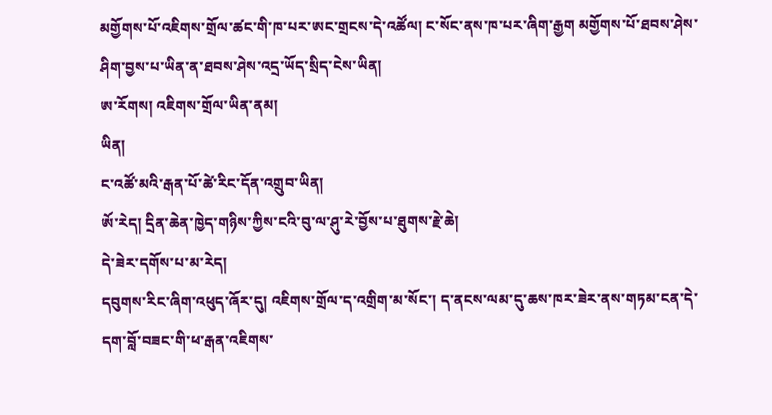མགྱོགས་པོ་འཇིགས་གྲོལ་ཚང་གི་ཁ་པར་ཨང་གྲངས་དེ་འཚོལ། ང་སོང་ནས་ཁ་པར་ཞིག་རྒྱག མགྱོགས་པོ་ཐབས་ཤེས་ཤིག་བྱས་པ་ཡིན་ན་ཐབས་ཤེས་འདྲ་ཡོད་སྲིད་ངེས་ཡིན།
ཨ་རོགས། འཇིགས་གྲོལ་ཡིན་ནམ།
ཡིན།
ང་འཚོ་མའི་རྒན་པོ་ཚེ་རིང་དོན་འགྲུབ་ཡིན།
ཨོ་རེད། དྲིན་ཆེན་ཁྱེད་གཉིས་ཀྱིས་ངའི་བུ་ལ་ཤུ་རེ་བྱོས་པ་ཐུགས་རྗེ་ཆེ།
དེ་ཟེར་དགོས་པ་མ་རེད།
དབུགས་རིང་ཞིག་འཕུད་ཞོར་དུ། འཇིགས་གྲོལ་ད་འགྲིག་མ་སོང་། ད་ནངས་ལམ་དུ་ཆས་ཁར་ཟེར་ནས་གཏམ་ངན་དེ་དག་བློ་བཟང་གི་ཕ་རྒན་འཇིགས་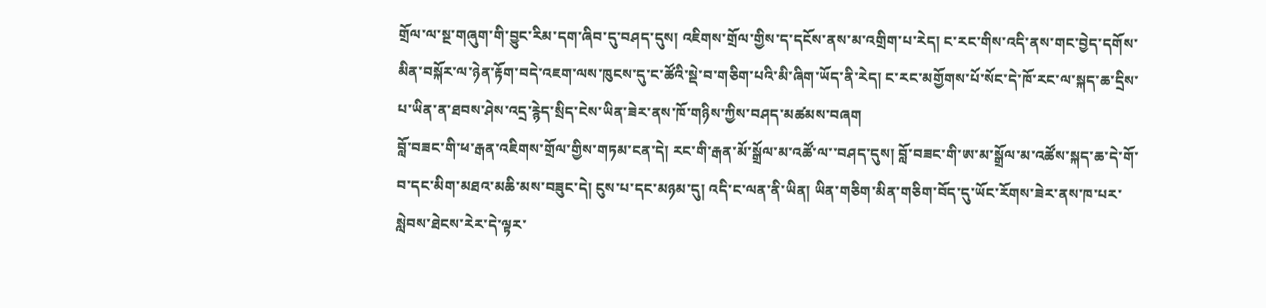གྲོལ་ལ་སྔ་གཞུག་གི་བྱུང་རིམ་དག་ཞིབ་དུ་བཤད་དུས། འཇིགས་གྲོལ་གྱིས་ད་དངོས་ནས་མ་འགྲིག་པ་རེད། ང་རང་གིས་འདི་ནས་གང་བྱེད་དགོས་མིན་བསྐོར་ལ་ཉེན་རྟོག་བདེ་འཇག་ལས་ཁུངས་དུ་ང་ཚོའི་སྡེ་བ་གཅིག་པའི་མི་ཞིག་ཡོད་ནི་རེད། ང་རང་མགྱོགས་པོ་སོང་དེ་ཁོ་རང་ལ་སྐད་ཆ་དྲིས་པ་ཡིན་ན་ཐབས་ཤེས་འདྲ་རྙེད་སྲིད་ངེས་ཡིན་ཟེར་ནས་ཁོ་གཉིས་ཀྱིས་བཤད་མཚམས་བཞག
བློ་བཟང་གི་ཕ་རྒན་འཇིགས་གྲོལ་གྱིས་གཏམ་ངན་དེ། རང་གི་རྒན་མོ་སྒྲོལ་མ་འཚོ་ལ་་བཤད་དུས། བློ་བཟང་གི་ཨ་མ་སྒྲོལ་མ་འཚོས་སྐད་ཆ་དེ་གོ་བ་དང་མིག་མཐའ་མཆི་མས་བཟུང་དེ། ངུས་པ་དང་མཉམ་དུ། འདི་ང་ལན་ནི་ཡིན། ཡིན་གཅིག་མིན་གཅིག་བོད་དུ་ཡོང་རོགས་ཟེར་ནས་ཁ་པར་སླེབས་ཐེངས་རེར་དེ་ལྟར་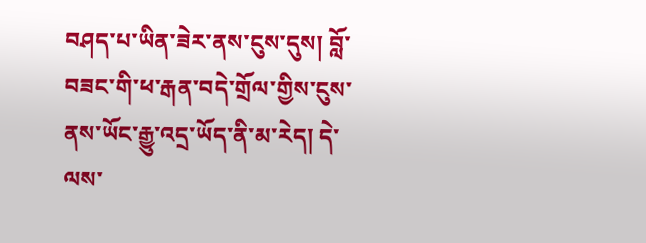བཤད་པ་ཡིན་ཟེར་ནས་ངུས་དུས། བློ་བཟང་གི་ཕ་རྒན་བདེ་གྲོལ་གྱིས་ངུས་ནས་ཡོང་རྒྱུ་འདྲ་ཡོད་ནི་མ་རེད། དེ་ལས་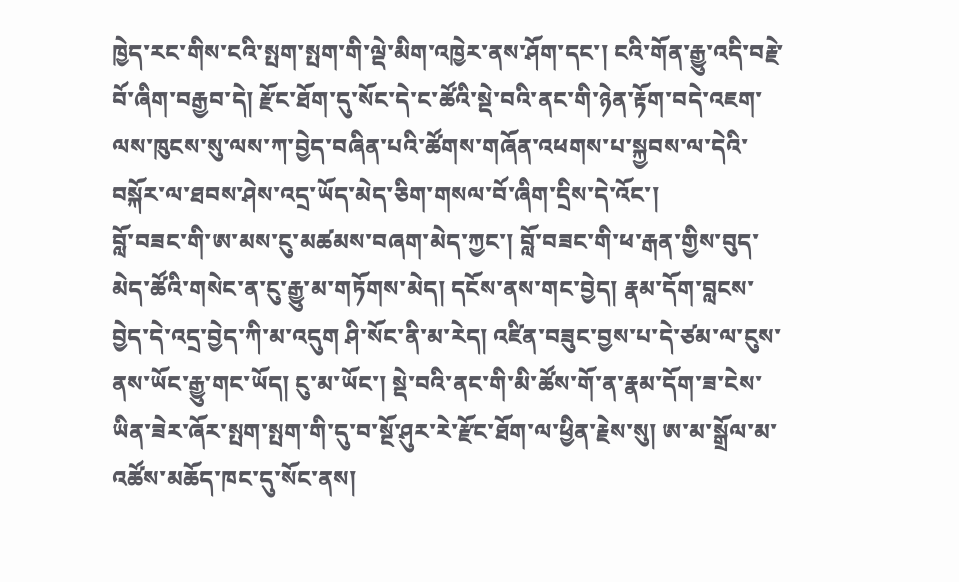ཁྱེད་རང་གིས་ངའི་སྤག་སྤག་གི་ལྡེ་མིག་འཁྱེར་ནས་ཤོག་དང་། ངའི་གོན་རྒྱུ་འདི་བརྗེ་བོ་ཞིག་བརྒྱབ་དེ། རྫོང་ཐོག་དུ་སོང་དེ་ང་ཚོའི་སྡེ་བའི་ནང་གི་ཉེན་རྟོག་བདེ་འཇག་ལས་ཁུངས་སུ་ལས་ཀ་བྱེད་བཞིན་པའི་ཚོགས་གཞོན་འཕགས་པ་སྐྱབས་ལ་དེའི་བསྐོར་ལ་ཐབས་ཤེས་འདྲ་ཡོད་མེད་ཅིག་གསལ་བོ་ཞིག་དྲིས་དེ་འོང་།
བློ་བཟང་གི་ཨ་མས་ངུ་མཚམས་བཞག་མེད་ཀྱང་། བློ་བཟང་གི་ཕ་རྒན་གྱིས་བུད་མེད་ཚོའི་གསེང་ན་ངུ་རྒྱུ་མ་གཏོགས་མེད། དངོས་ནས་གང་བྱེད། རྣམ་དོག་བླངས་བྱེད་དེ་འདྲ་བྱེད་ཀི་མ་འདུག ཤི་སོང་ནི་མ་རེད། འཛིན་བཟུང་བྱས་པ་དེ་ཙམ་ལ་ངུས་ནས་ཡོང་རྒྱུ་གང་ཡོད། ངུ་མ་ཡོང་། སྡེ་བའི་ནང་གི་མི་ཚོས་གོ་ན་རྣམ་དོག་ཟ་ངེས་ཡིན་ཟེར་ཞོར་སྤག་སྤག་གི་དུ་བ་སྔོ་ཤུར་རེ་རྫོང་ཐོག་ལ་ཕྱིན་རྗེས་སུ། ཨ་མ་སྒྲོལ་མ་འཚོས་མཆོད་ཁང་དུ་སོང་ནས།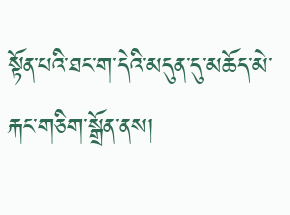སྟོན་པའི་ཐང་ག་དེའི་མདུན་དུ་མཆོད་མེ་རྐང་གཅིག་སྒྲོན་ནས།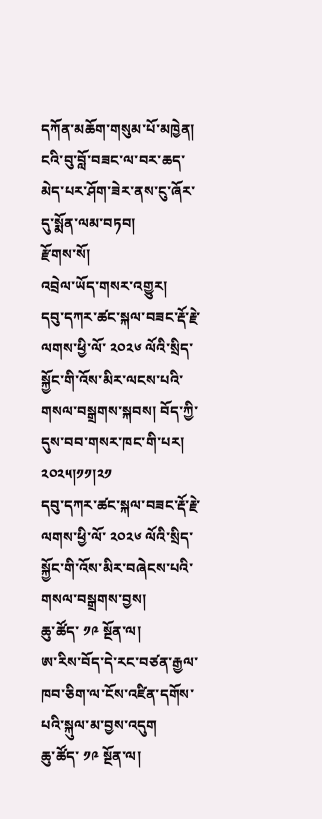དཀོན་མཆོག་གསུམ་པོ་མཁྱེན། ངའི་བུ་བློ་བཟང་ལ་བར་ཆད་མེད་པར་ཤོག་ཟེར་ནས་ངུ་ཞོར་དུ་སྨོན་ལམ་བཏབ།
རྫོགས་སོ།
འབྲེལ་ཡོད་གསར་འགྱུར།
དབུ་དཀར་ཚང་སྐལ་བཟང་རྡོ་རྗེ་ལགས་ཕྱི་ལོ་ ༢༠༢༦ ལོའི་སྲིད་སྐྱོང་གི་འོས་མིར་ལངས་པའི་གསལ་བསྒྲགས་སྐབས། བོད་ཀྱི་དུས་བབ་གསར་ཁང་གི་པར། ༢༠༢༥།༡༡།༢༡
དབུ་དཀར་ཚང་སྐལ་བཟང་རྡོ་རྗེ་ལགས་ཕྱི་ལོ་ ༢༠༢༦ ལོའི་སྲིད་སྐྱོང་གི་འོས་མིར་བཞེངས་པའི་གསལ་བསྒྲགས་བྱས།
ཆུ་ཚོད་ ༡༩ སྔོན་ལ།
ཨ་རིས་བོད་དེ་རང་བཙན་རྒྱལ་ཁབ་ཅིག་ལ་ངོས་འཛིན་དགོས་པའི་སྐུལ་མ་བྱས་འདུག
ཆུ་ཚོད་ ༡༩ སྔོན་ལ།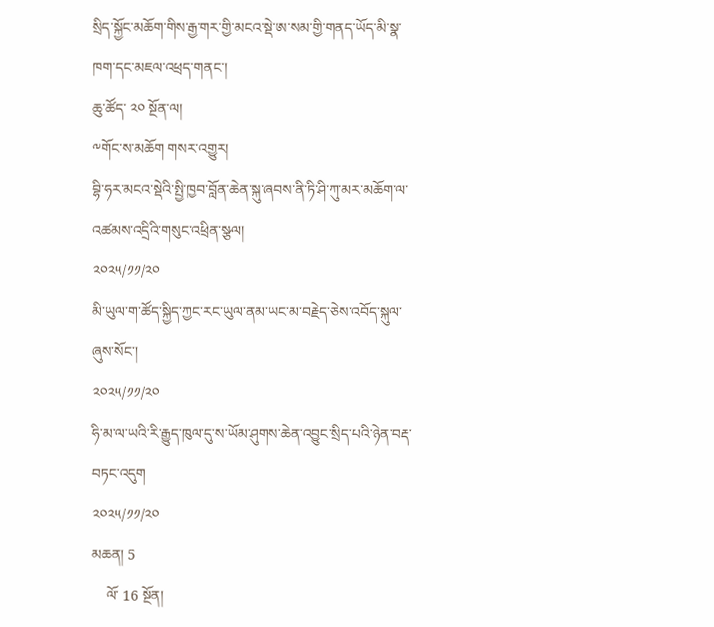སྲིད་སྐྱོང་མཆོག་གིས་རྒྱ་གར་གྱི་མངའ་སྡེ་ཨ་སམ་གྱི་གནད་ཡོད་མི་སྣ་ཁག་དང་མཇལ་འཕྲད་གནང་།
ཆུ་ཚོད་ ༢༠ སྔོན་ལ།
༸གོང་ས་མཆོག གསར་འགྱུར།
བྷི་ཧར་མངའ་སྡེའི་སྤྱི་ཁྱབ་བློན་ཆེན་སྐུ་ཞབས་ནི་ཏི་ཤི་ཀུ་མར་མཆོག་ལ་འཚམས་འདྲིའི་གསུང་འཕྲིན་སྩལ།
༢༠༢༥/༡༡/༢༠
མི་ཡུལ་ག་ཚོད་སྐྱིད་ཀྱང་རང་ཡུལ་ནམ་ཡང་མ་བརྗེད་ཅེས་འབོད་སྐུལ་ཞུས་སོང་།
༢༠༢༥/༡༡/༢༠
ཧི་མ་ལ་ཡའི་རི་རྒྱུད་ཁུལ་དུ་ས་ཡོམ་ཤུགས་ཆེན་འབྱུང་སྲིད་པའི་ཉེན་བརྡ་བཏང་འདུག
༢༠༢༥/༡༡/༢༠
མཆན། 5
    ལོ་ 16 སྔོན།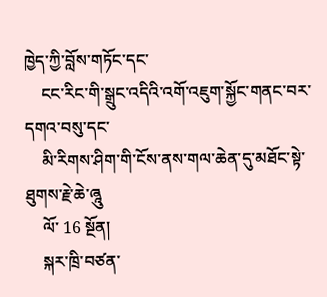ཁྱེད་ཀྱི་བློས་གཏོང་དང་
    ངང་རིང་གི་སྒྲུང་འདིའི་འགོ་འཇུག་སྐྱོང་གནང་བར་དགའ་བསུ་དང་
    མི་རིགས་ཤིག་གི་ངོས་ནས་གལ་ཆེན་དུ་མཐོང་སྟེ་ཐུགས་རྗེ་ཆེ་ཞཱུ
    ལོ་ 16 སྔོན།
    སྐར་ཁྲི་བཙན་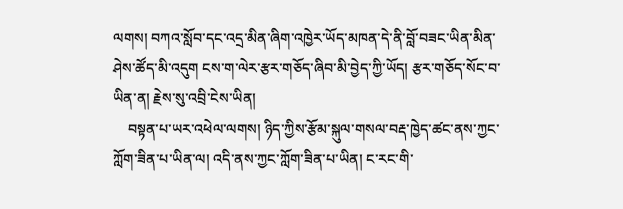ལགས། བཀའ་སློབ་དང་འདྲ་མིན་ཞིག་འཁྱེར་ཡོད་མཁན་དེ་ནི་བློ་བཟང་ཡིན་མིན་ཤེས་ཚོད་མི་འདུག ངས་ག་ལེར་རྩར་གཅོད་ཞིབ་མི་བྱེད་ཀྱི་ཡོད། རྩར་གཅོད་སོང་བ་ཡིན་ན། རྗེས་སུ་འབྲི་ངེས་ཡིན།
    བསྟན་པ་ཡར་འཕེལ་ལགས། ཉིད་ཀྱིས་རྩོམ་སྐུལ་གསལ་བརྡ་ཁྱེད་ཚང་ནས་ཀྱང་ཀློག་ཟིན་པ་ཡིན་ལ། འདི་ནས་ཀྱང་ཀློག་ཟིན་པ་ཡིན། ང་རང་གི་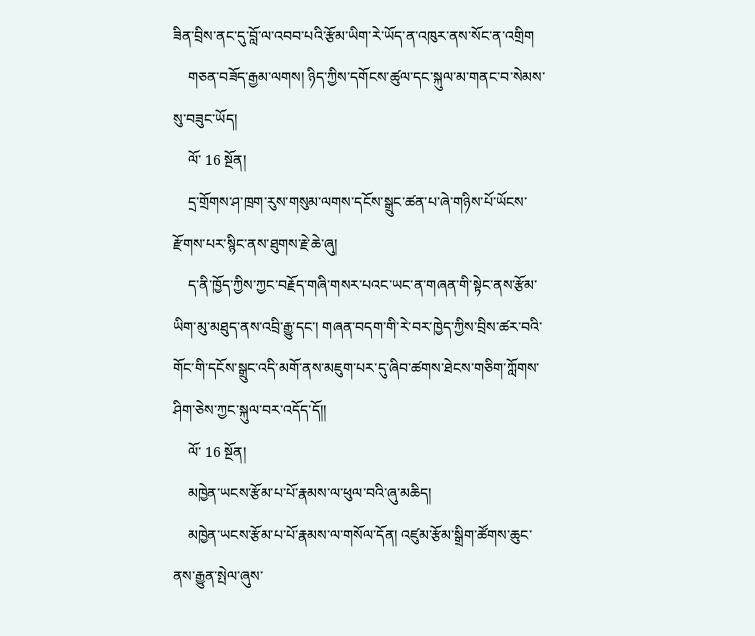ཟིན་བྲིས་ནང་དུ་བློ་ལ་འབབ་པའི་རྩོམ་ཡིག་རེ་ཡོད་ན་འཁུར་ནས་སོང་ན་འགྲིག
    གཅན་བཟོད་རྒྱམ་ལགས། ཉིད་ཀྱིས་དགོངས་ཚུལ་དང་སྐུལ་མ་གནང་བ་སེམས་སུ་བཟུང་ཡོད།
    ལོ་ 16 སྔོན།
    དྲ་གྲོགས་ཤ་ཁྲག་རུས་གསུམ་ལགས་དངོས་སྒྲུང་ཚན་པ་ཞེ་གཉིས་པོ་ཡོངས་རྫོགས་པར་སྙིང་ནས་ཐུགས་རྗེ་ཆེ་ཞུ།
    ད་ནི་ཁྱོད་ཀྱིས་ཀྱང་བརྗོད་གཞི་གསར་པའང་ཡང་ན་གཞན་གི་སྟེང་ནས་རྩོམ་ཡིག་མུ་མཐུད་ནས་འབྲི་རྒྱུ་དང་། གཞན་བདག་གི་རེ་བར་ཁྱེད་ཀྱིས་བྲིས་ཚར་བའི་གོང་གི་དངོས་སྒྲུང་འདི་མགོ་ནས་མཇུག་པར་དུ་ཞིབ་ཚགས་ཐེངས་གཅིག་ཀློགས་ཤིག་ཅེས་ཀྱང་སྐུལ་བར་འདོད་དོ།།
    ལོ་ 16 སྔོན།
    མཁྱེན་ཡངས་རྩོམ་པ་པོ་རྣམས་ལ་ཕུལ་བའི་ཞུ་མཆིད།
    མཁྱེན་ཡངས་རྩོམ་པ་པོ་རྣམས་ལ་གསོལ་དོན། འཛུམ་རྩོམ་སྒྲིག་ཚོགས་ཆུང་ནས་རྒྱུན་སྤེལ་ཞུས་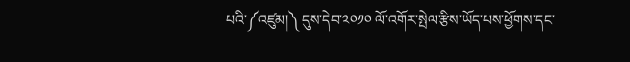པའི་༼འཛུམ།༽ དུས་དེབ་༢༠༡༠ ལོ་འགོར་སྤེལ་རྩིས་ཡོད་པས་ཕྱོགས་དང་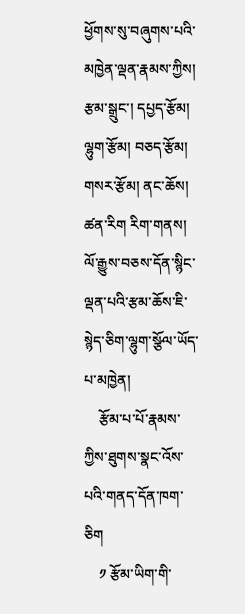ཕྱོགས་སུ་བཞུགས་པའི་མཁྱེན་ལྡན་རྣམས་ཀྱིས། རྩམ་སྒྲུང་། དཔྱད་རྩོམ། ལྷུག་རྩོམ། བཅད་རྩོམ། གསར་རྩོམ། ནང་ཆོས། ཚན་རིག རིག་གནས། ལོ་རྒྱུས་བཅས་དོན་སྙིང་ལྡན་པའི་རྩམ་ཆོས་ཇི་སྙེད་ཅིག་ལྷུག་སྩོལ་ཡོད་པ་མཁྱེན།
    རྩོམ་པ་པོ་རྣམས་ཀྱིས་ཐུགས་སྣང་འོས་པའི་གནད་དོན་ཁག་ཅིག
    ༡ རྩོམ་ཡིག་གི་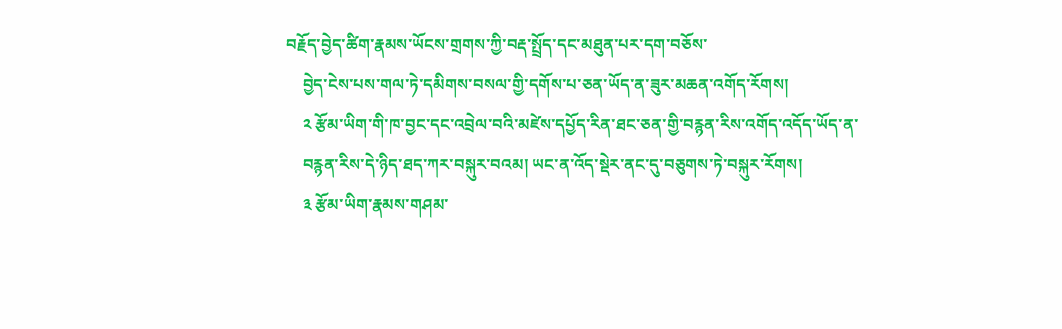བརྗོད་བྱེད་ཚིག་རྣམས་ཡོངས་གྲགས་ཀྱི་བརྡ་སྤྲོད་དང་མཐུན་པར་དག་བཅོས་
    བྱེད་ངེས་པས་གལ་ཏེ་དམིགས་བསལ་གྱི་དགོས་པ་ཅན་ཡོད་ན་ཟུར་མཆན་འགོད་རོགས།
    ༢ རྩོམ་ཡིག་གི་ཁ་བྱང་དང་འབྲེལ་བའི་མཛེས་དཔྱོད་རིན་ཐང་ཅན་གྱི་བརྙན་རིས་འགོད་འདོད་ཡོད་ན་
    བརྙན་རིས་དེ་ཉིད་ཐད་ཀར་བསྐུར་བའམ། ཡང་ན་འོད་སྡེར་ནང་དུ་བཅུགས་ཏེ་བསྐུར་རོགས།
    ༣ རྩོམ་ཡིག་རྣམས་གཤམ་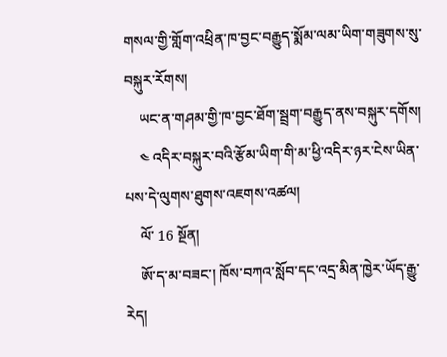གསལ་གྱི་གློག་འཕྲིན་ཁ་བྱང་བརྒྱུད་སྨོམ་ལམ་ཡིག་གཟུགས་སུ་བསྐུར་རོགས།
    ཡང་ན་གཤམ་གྱི་ཁ་བྱང་ཐོག་སྦྲག་བརྒྱུད་ནས་བསྐུར་དགོས།
    ༤ འདིར་བསྐུར་བའི་རྩོམ་ཡིག་གི་མ་ཕྱི་འདིར་ཉར་ངེས་ཡིན་པས་དེ་ལུགས་ཐུགས་འཇགས་འཚལ།
    ལོ་ 16 སྔོན།
    ཨོ་ད་མ་བཟང་། ཁོས་བཀའ་སློབ་དང་འདྲ་མིན་ཁྱེར་ཡོད་རྒྱུ་རེད།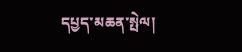དཔྱད་མཆན་སྤེལ།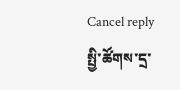Cancel reply
སྤྱི་ཚོགས་དྲ་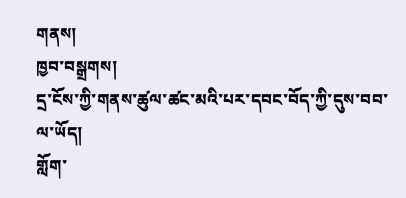གནས།
ཁྱབ་བསྒྲགས།
དྲ་ངོས་ཀྱི་གནས་ཚུལ་ཚང་མའི་པར་དབང་བོད་ཀྱི་དུས་བབ་ལ་ཡོད།
གློག་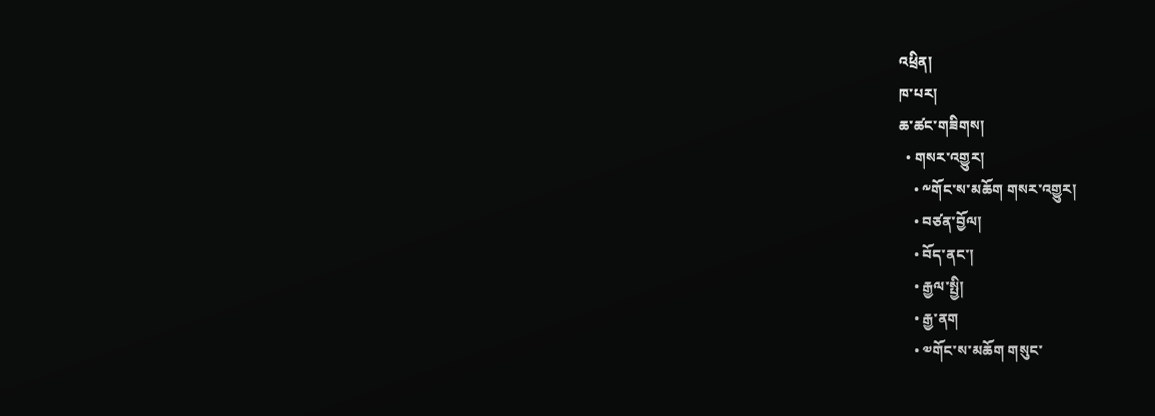འཕྲིན།
ཁ་པར།
ཆ་ཚང་གཟིགས།
  • གསར་འགྱུར།
    • ༸གོང་ས་མཆོག གསར་འགྱུར།
    • བཙན་བྱོལ།
    • བོད་ནང་།
    • རྒྱལ་སྤྱི།
    • རྒྱ་ནག
    • ༧གོང་ས་མཆོག གསུང་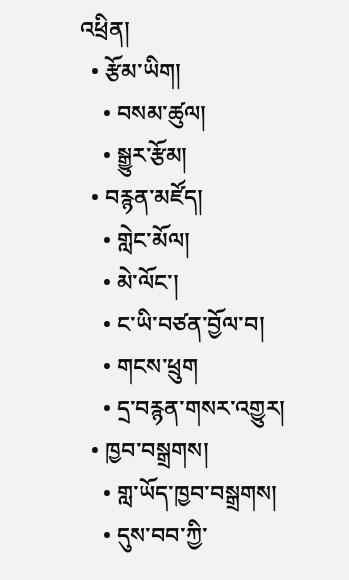འཕྲིན།
  • རྩོམ་ཡིག།
    • བསམ་ཚུལ།
    • སྒྱུར་རྩོམ།
  • བརྙན་མཛོད།
    • གླེང་མོལ།
    • མེ་ལོང་།
    • ང་ཡི་བཙན་བྱོལ་བ།
    • གངས་ཕྲུག
    • དྲ་བརྙན་གསར་འགྱུར།
  • ཁྱབ་བསྒྲགས།
    • གླ་ཡོད་ཁྱབ་བསྒྲགས།
    • དུས་བབ་ཀྱི་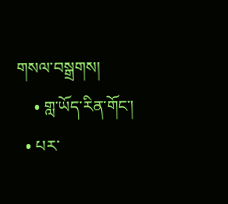གསལ་བསྒྲགས།
    • གླ་ཡོད་རིན་གོང་།
  • པར་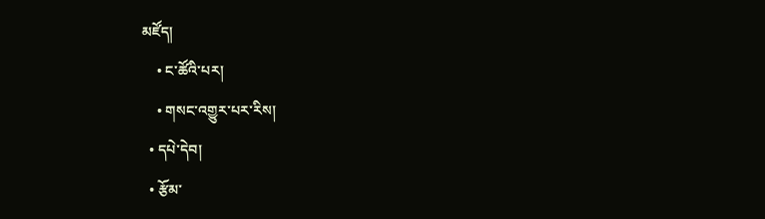མཛོད།
    • ང་ཚོའི་པར།
    • གསང་འགྱུར་པར་རིས།
  • དཔེ་དེབ།
  • རྩོམ་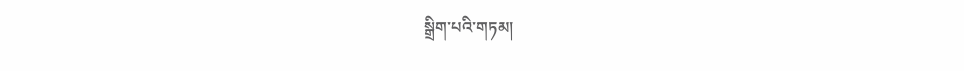སྒྲིག་པའི་གཏམ།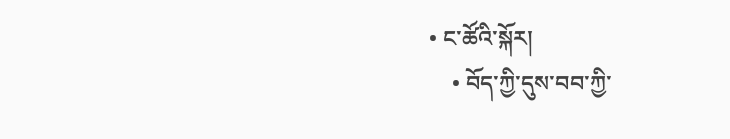• ང་ཚོའི་སྐོར།
    • བོད་ཀྱི་དུས་བབ་ཀྱི་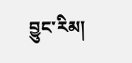བྱུང་རིམ།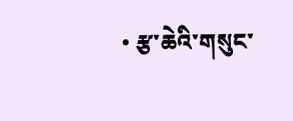• རྩ་ཆེའི་གསུང་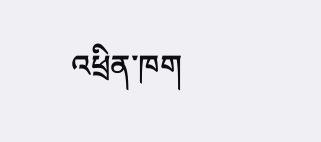འཕྲིན་ཁག